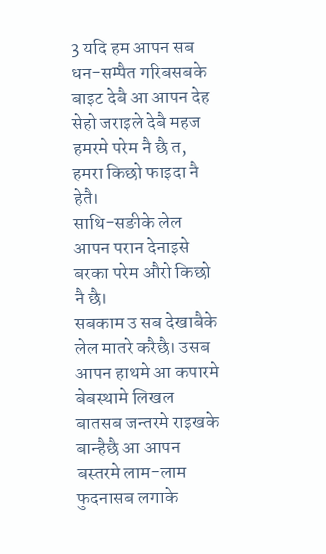3 यदि हम आपन सब धन-सम्पैत गरिबसबके बाइट देबै आ आपन देह सेहो जराइले देबै महज हमरमे परेम नै छै त, हमरा किछो फाइदा नै हेतै।
साथि-सङीके लेल आपन परान देनाइसे बरका परेम औरो किछो नै छै।
सबकाम उ सब देखाबैके लेल मातरे करैछै। उसब आपन हाथमे आ कपारमे बेबस्थामे लिखल बातसब जन्तरमे राइखके बान्हैछै आ आपन बस्तरमे लाम-लाम फुदनासब लगाके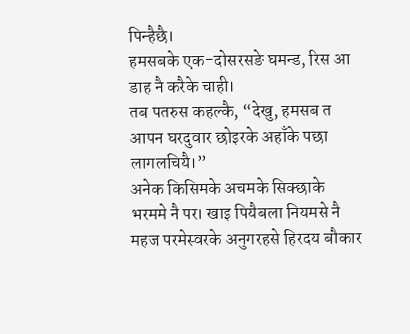पिन्हैछै।
हमसबके एक-दोसरसङे घमन्ड, रिस आ डाह नै करैके चाही।
तब पतरुस कहल्कै, “देखु, हमसब त आपन घरदुवार छोइरके अहाँके पछा लागलचियै।”
अनेक किसिमके अचमके सिक्छाके भरममे नै पर। खाइ पियैबला नियमसे नै महज परमेस्वरके अनुगरहसे हिरदय बौकार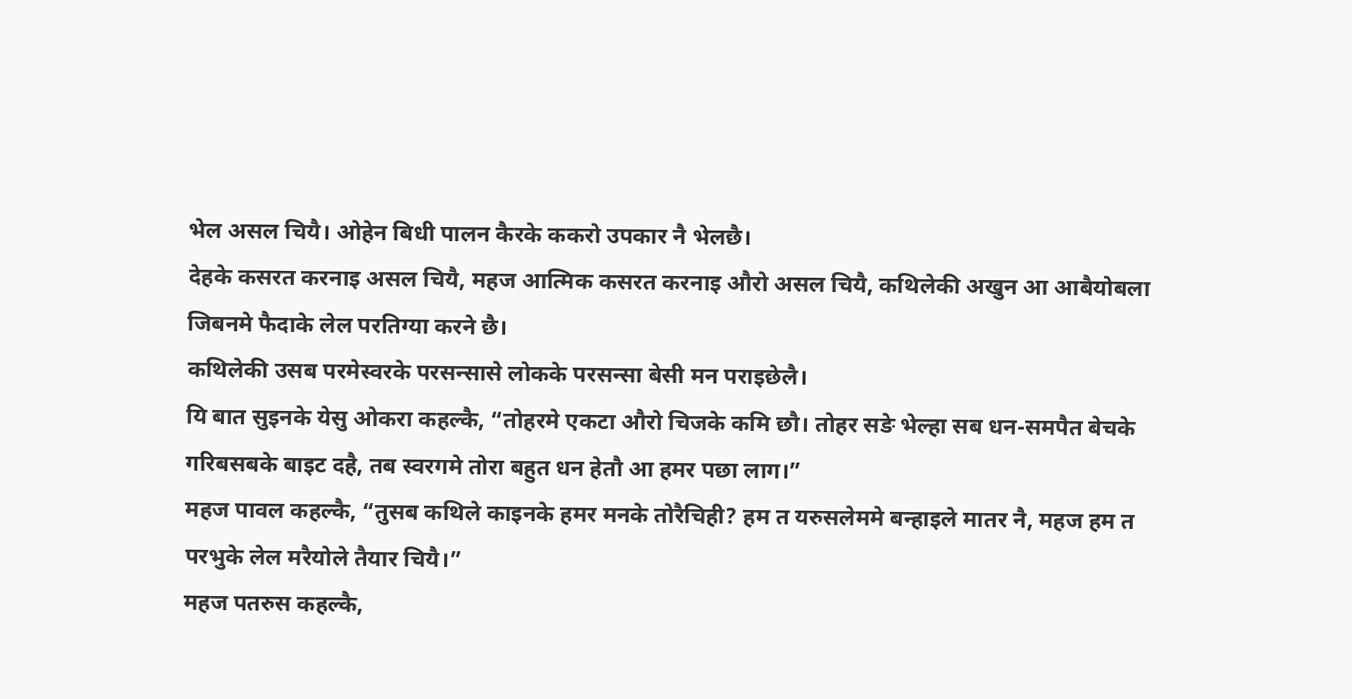भेल असल चियै। ओहेन बिधी पालन कैरके ककरो उपकार नै भेलछै।
देहके कसरत करनाइ असल चियै, महज आत्मिक कसरत करनाइ औरो असल चियै, कथिलेकी अखुन आ आबैयोबला जिबनमे फैदाके लेल परतिग्या करने छै।
कथिलेकी उसब परमेस्वरके परसन्सासे लोकके परसन्सा बेसी मन पराइछेलै।
यि बात सुइनके येसु ओकरा कहल्कै, “तोहरमे एकटा औरो चिजके कमि छौ। तोहर सङे भेल्हा सब धन-समपैत बेचके गरिबसबके बाइट दहै, तब स्वरगमे तोरा बहुत धन हेतौ आ हमर पछा लाग।”
महज पावल कहल्कै, “तुसब कथिले काइनके हमर मनके तोरैचिही? हम त यरुसलेममे बन्हाइले मातर नै, महज हम त परभुके लेल मरैयोले तैयार चियै।”
महज पतरुस कहल्कै,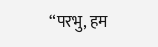“परभु, हम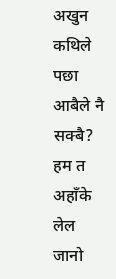अखुन कथिले पछा आबैले नै सक्बै? हम त अहाँके लेल जानो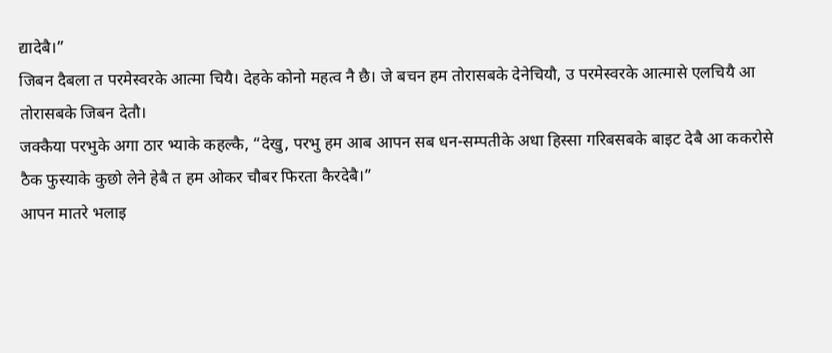द्यादेबै।”
जिबन दैबला त परमेस्वरके आत्मा चियै। देहके कोनो महत्व नै छै। जे बचन हम तोरासबके देनेचियौ, उ परमेस्वरके आत्मासे एलचियै आ तोरासबके जिबन देतौ।
जक्कैया परभुके अगा ठार भ्याके कहल्कै, “देखु, परभु हम आब आपन सब धन-सम्पतीके अधा हिस्सा गरिबसबके बाइट देबै आ ककरोसे ठैक फुस्याके कुछो लेने हेबै त हम ओकर चौबर फिरता कैरदेबै।”
आपन मातरे भलाइ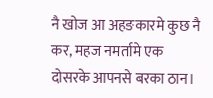नै खोज आ अहङकारमे कुछ नै कर, महज नमर्तामे एक दोसरके आपनसे बरका ठान।